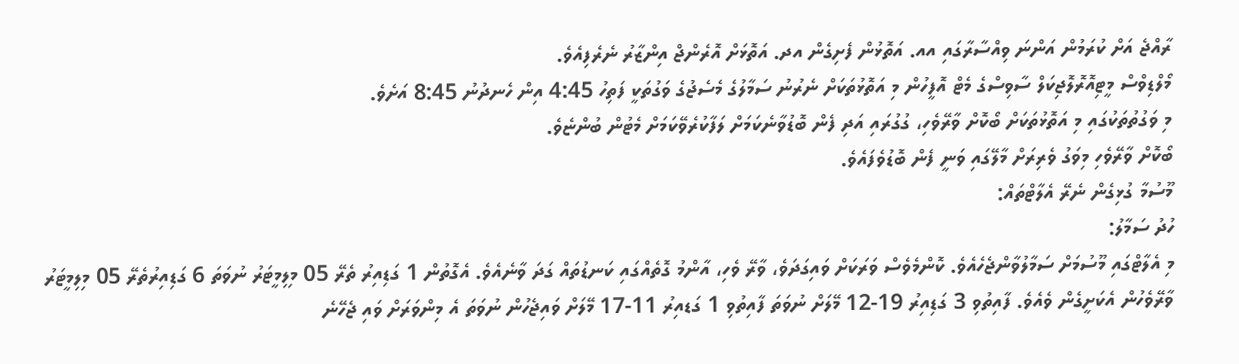ރާއްޖެ އަށް ކުރަމުން އަންނަ ވިއްސާރާގައި އއ. އަތޮޅުން ފެށިގެން އދ. އަތޮޅަށް އޮރެންޖް އިންޒާރު ނެރެފިއެވެ.
މޯލްޑިވްސް މީޓިއޮރޮލޮޖިކަލް ސާވިސްގެ މެޓް އޮފީހުން މި އަތޮޅުތަކަށް ނެރުނު ސަމާލުގެ މެސެޖުގެ ވަގުތަކީ ފަތިހު 4:45 އިން ހެނދުނު 8:45 އަށެވެ.
މި ވަގުތުތަކުގައި މި އަތޮޅުތަކަށް ބޯކޮށް ވާރޭވެހި، ގުގުރައި އަދި ފެން ބޮޑުވާނެކަމަށް ލަފާކުރެވޭކަމަށް މެޓުން ބުންޏެވެ.
ބޯކޮށް ވާރޭވެހި މިވަގު ވެރިރަށް މާލޭގައި ވަނީ ފެން ބޮޑުވެފައެވެ.
މޫސުމާ ގުޅިގެން ނެރޭ އެލާޓްތައް:
ހުދު ސަމާލު:
މި އެލާޓްގައި މޫސުމަށް ސަމާލުވާންޖެހެއެވެ. ކޮންމެވެސް ވަރަކަށް ވައިގަދަވެ، ވާރޭ ވެހި، އާންމު ގޮތެއްގައި ކަނޑުތައް ގަދަ ވާނެއެވެ. އެގޮތުން 1 ގަޑިއިރު ތެރޭ 05 މިލިމީޓަރު ނުވަތަ 6 ގަޑިއިރުތެރޭ 05 މިލިމީޓަރު ވާރޭވެހުން އެކަށީގެން ވެއެވެ. ފާއިތުވި 3 ގަޑިއިރު 19-12 މޭލަށް ނުވަތަ ފާއިތުވި 1 ގަޑއިރު 11-17 މޭލަށް ވައިޖެހުން ނުވަތަ އެ މިންވަރަށް ވައި ޖެހޭނެ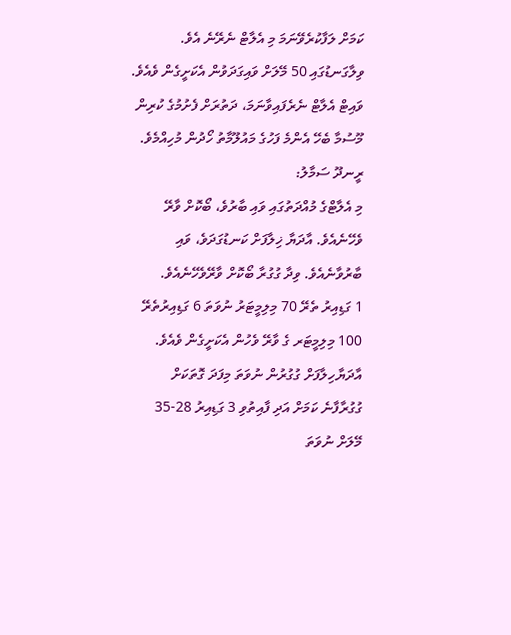ކަމަށް ލަފާކުރެވޭނަމަ މި އެލާޓް ނެރޭނެ އެވެ. ވިލާގަނޑުގައި 50 މޭލަށް ވައިގަދަވުން އެކަށީގެން ވެއެވެ.
ވައިޓް އެލާޓް ނެރެފައިވާނަމަ، ދަތުރަށް ފެށުމުގެ ކުރިން މޫސުމާ ބެހޭ އެންމެ ފަހުގެ މައުލޫމާތު ހޯދުން މުހިއްމެވެ.
ރީނދޫ ސަމާލު:
މި އެލާޓްގެ މުއްދަތުގައި ވައި ބާރުވެ، ބޯކޮށް ވާރޭ ވެހޭނެއެވެ. އާދަޔާ ޚިލާފަށް ކަނޑުގަދަވެ، ވައި ބާރުވާނެއެވެ. ވިދާ ގުގުރާ ބޯކޮށް ވާރޭވެހޭނެއެވެ.
1 ގަޑިއިރު ތެރޭ 70 މިލިމީޓަރު ނުވަތަ 6 ގަޑިއިރުތެރޭ 100 މިލިމީޓަރ ގެ ވާރޭ ވެހުން އެކަށީގެން ވެއެވެ. އާދަޔާހިލާފަށް ގުގުރުން ނުވަތަ މިފަދަ ގޮތަކަށް ގުގުރާފާނެ ކަމަށް އަދި ފާއިތުވި 3 ގަޑިއިރު 28-35 މޭލަށް ނުވަތަ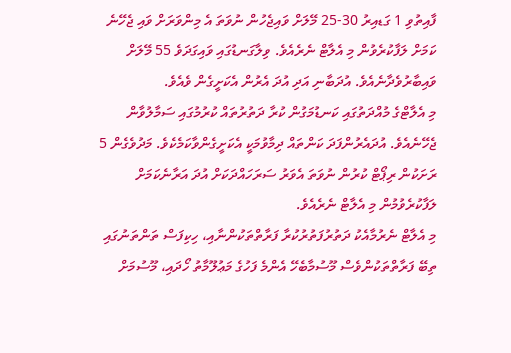ފާއިތުވި 1 ގަޑއިރު 30-25 މޭލަށް ވައިޖެހުން ނުވަތަ އެ މިންވަރަށް ވައި ޖެހޭނެ ކަމަށް ލަފާކުރެވުން މި އެލާޓް ނެރެއެވެ. ވިލާގަނޑުގައި ވައިގަދަވެ 55 މޭލަށް ވައިބާރުވެދާނެއެވެ. އުދަބާނި އަދި އުދަ އެރުން އެކަށީގެން ވެއެވެ.
މި އެލާޓްގެ މުއްދަތުގައި ކަނޑުމަގުން ކުރާ ދަތުރުތައް ކުރުމުގައި ސަމާލުވާން ޖެހޭނެއެވެ. އުދައެރުންފަދަ ކަންތައް ދިމާވުމަކީ އެކަށީގެންވާކަމެކެވެ. މަދުވެގެން 5 ރަށަކުން ރިޕޯޓް ކުރުން ނުވަތަ އެވަރު ސަރަހައްދަކަށް އުދަ އަރާނެކަމަށް ލަފާކުރެވުމުން މި އެލާޓް ނެރެއެވެ.
މި އެލާޓް ނެރުމާއެކު ދަތުރުފަތުރުކުރާ ފަރާތްތަކުންނާއި، ހިކިފަސް ތަންތަނުގައި ތިބޭ ފަރާތްތަކުންވެސް މޫސުމާބެހޭ އެންމެ ފަހުގެ މަޢުލޫމާތު ހޯދައި، މޫސުމަށް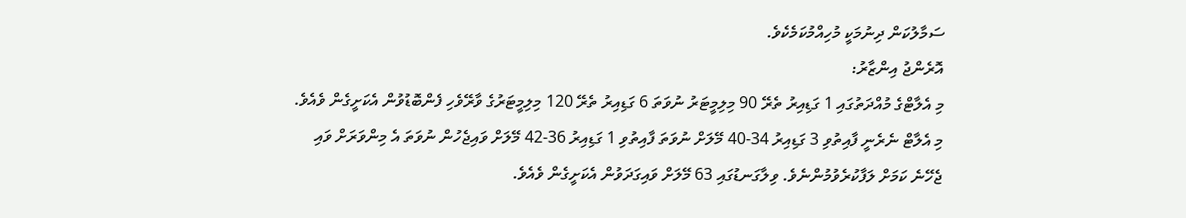ސަމާލުކަން ދިނުމަކީ މުހިއްމުކަމެކެވެ.
އޮރެންޖު އިންޒާރު:
މި އެލާޓްގެ މުއްދަތުގައި 1 ގަޑިއިރު ތެރޭ 90 މިލިމީޓަރު ނުވަތަ 6 ގަޑިއިރު ތެރޭ 120 މިލިމީޓަރުގެ ވާރޭވެހި ފެންބޮޑުވުން އެކަށީގެން ވެއެވެ. މި އެލާޓް ނެރެނީ ފާއިތުވި 3 ގަޑިއިރު 34-40 މޭލަށް ނުވަތަ ފާއިތުވި 1 ގަޑިއިރު 36-42 މޭލަށް ވައިޖެހުން ނުވަތަ އެ މިންވަރަށް ވައި ޖެހޭނެ ކަމަށް ލަފާކުރެވުމުންނެވެ. ވިލާގަނޑުގައި 63 މޭލަށް ވައިގަދަވުން އެކަށީގެން ވެއެވެ.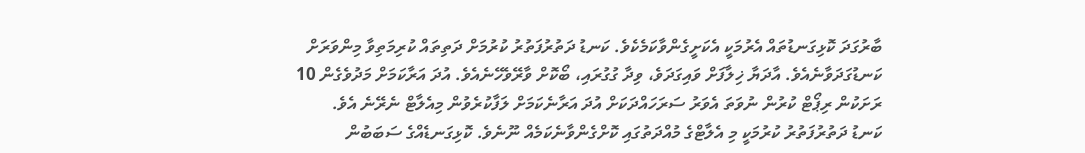ބާރުގަދަ ކޮޅިގަނޑުތައް އެރުމަކީ އެކަށީގެންވާކަމެކެވެ. ކަނޑު ދަތުރުފަތުރު ކުރުމަށް ދަތިތައް ކުރިމަތިވާ މިންވަރަށް ކަނޑުގަދަވާނެއެވެ. އާދަޔާ ޚިލާފަށް ވައިގަދަވެ، ވިދާ ގުގުރައި، ބޯކޮށް ވާރޭވެހޭނެއެވެ. އުދަ އަރާކަމަށް މަދުވެގެން 10 ރަށަކުން ރިޕޯޓް ކުރުން ނުވަތަ އެވަރު ސަރަހައްދަކަށް އުދަ އަރާނެކަމަށް ލަފާކުރެވުން މިއެލާޓް ނެރޭނެ އެވެ.
ކަނޑު ދަތުރުފަތުރު ކުރުމަކީ މި އެލާޓްގެ މުއްދަތުގައި ކޮށްގެންވާނެކަމެއް ނޫނެވެ. ކޮޅިގަނޑެއްގެ ސަބަބުން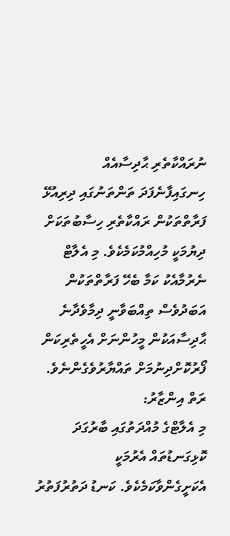ނުރައްކާތެރި ޙާދިސާއެއް ހިނގައިފާނެފަދަ ތަންތަނުގައި ދިރިއުޅޭ ފަރާތްތަކުން ރައްކާތެރި ހިސާބުތަކަށް ދިޔުމަކީ މުހިއްމުކަމެކެވެ. މި އެލާޓް ނެރުމާއެކު ކަމާ ބެހޭ ފަރާތްތަކުން އަބަދުވެސް ތިއްބަވާނީ ދިމާވެދާނެ ޙާދިސާއަކުން މީހުންނަށް އެހީތެރިކަން ފޯރުކޮށްދިނުމަށް ތައްޔާރުވެގެންނެވެ.
ރަތް އިންޒާރު:
މި އެލާޓްގެ މުއްދަތުގައި ބާރުގަދަ ކޮޅިގަނޑުތައް އެރުމަކީ އެކަށީގެންވާކަމެކެވެ. ކަނޑު ދަތުރުފަތުރު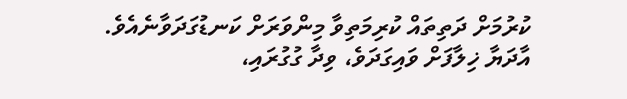ކުރުމަށް ދަތިތައް ކުރިމަތިވާ މިންވަރަށް ކަނޑުގަދަވާނެއެވެ. އާދަޔާ ޚިލާފަށް ވައިގަދަވެ، ވިދާ ގުގުރައި،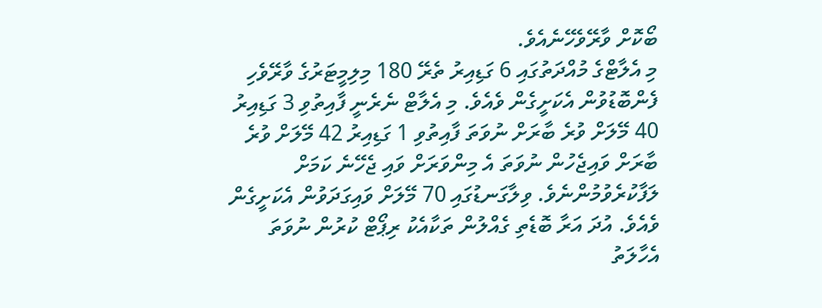ބޯކޮށް ވާރޭވެހޭނެއެވެ.
މި އެލާޓްގެ މުއްދަތުގައި 6 ގަޑިއިރު ތެރޭ 180 މިލިމީޓަރުގެ ވާރޭވެހި ފެންބޮޑުވުން އެކަށީގެން ވެއެވެ. މި އެލާޓް ނެރެނީ ފާއިތުވި 3 ގަޑިއިރު 40 މޭލަށް ވުރެ ބާރަށް ނުވަތަ ފާއިތުވި 1 ގަޑިއިރު 42 މޭލަށް ވުރެ ބާރަށް ވައިޖެހުން ނުވަތަ އެ މިންވަރަށް ވައި ޖެހޭނެ ކަމަށް ލަފާކުރެވުމުންނެވެ. ވިލާގަނޑުގައި 70 މޭލަށް ވައިގަދަވުން އެކަށީގެން ވެއެވެ. އުދަ އަރާ ބޮޑެތި ގެއްލުން ތަކާއެކު ރިޕޯޓް ކުރުން ނުވަތަ އެހާލަތު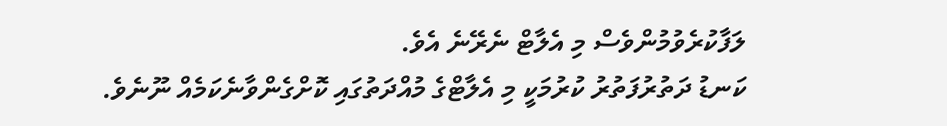ލަފާކުރެވުމުންވެސް މި އެލާޓް ނެރޭނެ އެވެ.
ކަނޑު ދަތުރުފަތުރު ކުރުމަކީ މި އެލާޓްގެ މުއްދަތުގައި ކޮށްގެންވާނެކަމެއް ނޫނެވެ.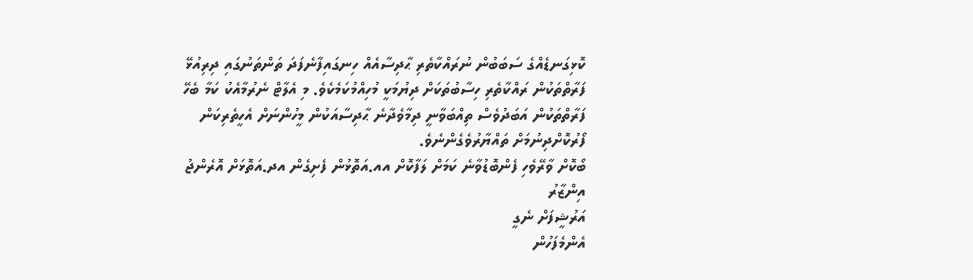ކޮޅިގަނޑެއްގެ ސަބަބުން ނުރައްކާތެރި ޙާދިސާއެއް ހިނގައިފާނެފަދަ ތަންތަނުގައި ދިރިއުޅޭ ފަރާތްތަކުން ރައްކާތެރި ހިސާބުތަކަށް ދިޔުމަކީ މުހިއްމުކަމެކެވެ. މި އެލާޓް ނެރުމާއެކު ކަމާ ބެހޭ ފަރާތްތަކުން އަބަދުވެސް ތިއްބަވާނީ ދިމާވެދާނެ ޙާދިސާއަކުން މީހުންނަށް އެހީތެރިކަން ފޯރުކޮށްދިނުމަށް ތައްޔާރުވެގެންނެވެ.
ބޯކޮށް ވާރޭވެހި ފެންބޮޑުވާނެ ކަމަށް ލަފާކޮށް އއ.އަތޮޅުން ފެށިގެން އދ.އަތޮޅަށް އޮރެންޖު އިންޒާރު
އަރުޝީފަށް ނެގީ
އެންމެފަހުން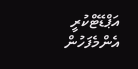އަޕްޑޭޓްކުރީ
އެންމެފަހުން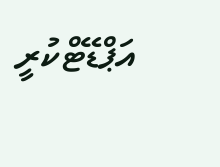އަޕްޑޭޓްކުރީ